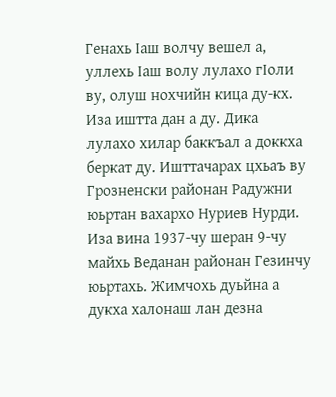Генахь Iаш волчу вешел а, уллехь Iаш волу лулахо гIоли ву, олуш нохчийн кица ду-кх. Иза иштта дан а ду. Дика лулахо хилар баккъал а доккха беркат ду. Ишттачарах цхьаъ ву Грозненски районан Радужни юьртан вахархо Нуриев Нурди. Иза вина 1937-чу шеран 9-чу майхь Веданан районан Гезинчу юьртахь. Жимчохь дуьйна а дукха халонаш лан дезна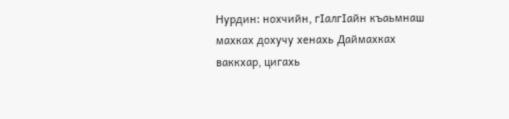Нурдин: нохчийн, гIалгIайн къаьмнаш махках дохучу хенахь Даймахках ваккхар, цигахь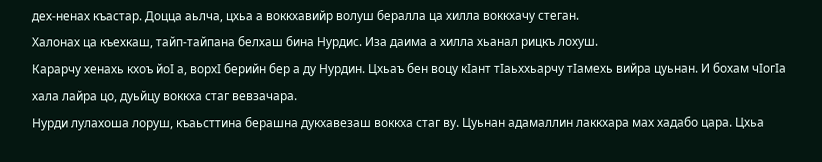дех-ненах къастар. Доцца аьлча, цхьа а воккхавийр волуш бералла ца хилла воккхачу стеган.
Халонах ца къехкаш, тайп-тайпана белхаш бина Нурдис. Иза даима а хилла хьанал рицкъ лохуш.
Карарчу хенахь кхоъ йоI а, ворхI берийн бер а ду Нурдин. Цхьаъ бен воцу кIант тIаьххьарчу тIамехь вийра цуьнан. И бохам чIогIа хала лайра цо, дуьйцу воккха стаг вевзачара.
Нурди лулахоша лоруш, къаьсттина берашна дукхавезаш воккха стаг ву. Цуьнан адамаллин лаккхара мах хадабо цара. Цхьа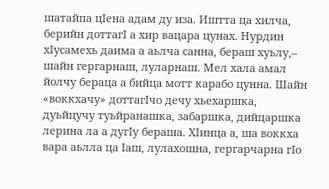шатайпа цIена адам ду иза. Иштта ца хилча, берийн доттагI а хир вацара цунах. Нурдин хIусамехь даима а аьлча санна, бераш хуьлу,– шайн гергарнаш, луларнаш. Мел хала амал йолчу бераца а бийца мотт карабо цунна. Шайн «воккхачу» доттагIчо дечу хьехаршка, дуьйцучу туьйранашка, забаршка, дийцаршка лерина ла а дугIу бераша. ХIинца а, ша воккха вара аьлла ца Iаш, лулахошна, гергарчарна гIо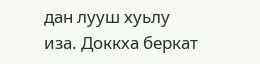дан лууш хуьлу иза. Доккха беркат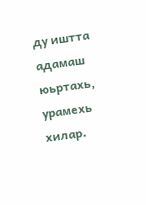ду иштта адамаш юьртахь, урамехь хилар.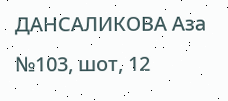ДАНСАЛИКОВА Аза
№103, шот, 12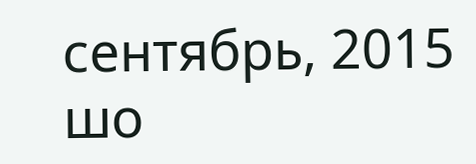сентябрь, 2015 шо